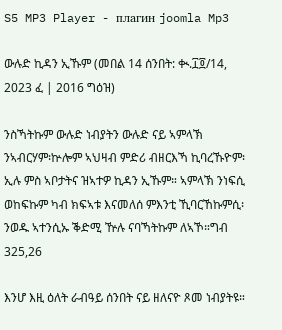S5 MP3 Player - плагин joomla Mp3

ውሉድ ኪዳን ኢኹም (መበል 14 ሰንበት: ቊ.፲፬/14, 2023 ፈ | 2016 ግዕዝ)

ንስኻትኩም ውሉድ ነብያትን ውሉድ ናይ ኣምላኽ ንኣብርሃም፡ኵሎም ኣህዛብ ምድሪ ብዘርእኻ ኪባረኹዮም፡ኢሉ ምስ ኣቦታትና ዝኣተዎ ኪዳን ኢኹም። ኣምላኽ ንነፍሲ ወከፍኩም ካብ ክፍኣቱ እናመለሰ ምእንቲ ኺባርኸኩምሲ፡ ንወዱ ኣተንሲኡ ቕድሚ ዅሉ ናባኻትኩም ለኣኾ።ግብ 325,26

እንሆ እዚ ዕለት ራብዓይ ሰንበት ናይ ዘለናዮ ጾመ ነብያትዩ።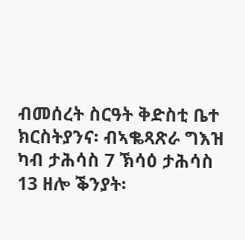ብመሰረት ስርዓት ቅድስቲ ቤተ ክርስትያንና፡ ብኣቈጻጽራ ግእዝ ካብ ታሕሳስ 7 ኽሳዕ ታሕሳስ 13 ዘሎ ቕንያት፡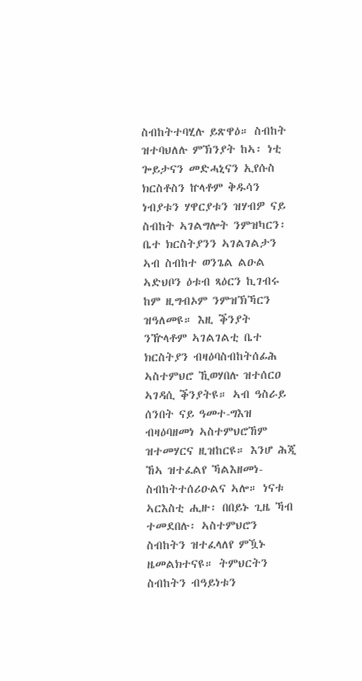ስብከትተባሂሉ ይጽዋዕ። ስብከት ዝተባህለሉ ምኽንያት ከኣ፡ ነቲ ጐይታናን መድሓኒናን ኢየሱስ ክርስቶስን ኵላቶም ቅዱሳን ነብያቱን ሃዋርያቱን ዝሃብዎ ናይ ስብከት ኣገልግሎት ንምዝካርን፡ ቤተ ክርስትያንን ኣገልገልታን ኣብ ስብከተ ወንጌል ልዑል ኣድህቦን ዕቱብ ጻዕርን ኪገብሩ ከም ዚግብኦም ንምዝኽኻርን ዝዓለመዩ። እዚ ቕንያት ንዅላቶም ኣገልገልቲ ቤተ ክርስትያን ብዛዕባስብከትሰፊሕ ኣስተምህሮ ኺወሃበሉ ዝተሰርዐ ኣገዳሲ ቕንያትዩ። ኣብ ዓስራይ ሰንበት ናይ ዓመተ-ግእዝ ብዛዕባዘመነ ኣስተምህሮኸም ዝተመሃርና ዚዝከርዩ። እንሆ ሕጂ ኸኣ ዝተፈልየ ኻልእዘመነ-ስብከትተሰሪዑልና ኣሎ። ነናቱ ኣርእስቲ ሒዙ፡ በበይኑ ጊዜ ኻብ ተመደበሉ፡ ኣስተምህሮን ስብከትን ዝተፈላለየ ምዃኑ ዜመልክተናዩ። ትምህርትን ስብከትን ብዓይነቱን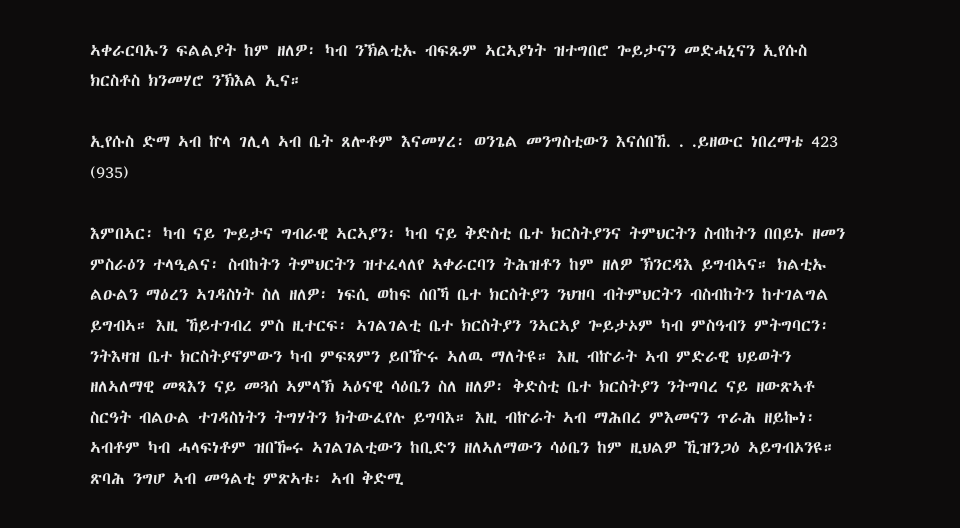ኣቀራርባኡን ፍልልያት ከም ዘለዎ፡ ካብ ንኽልቲኡ ብፍጹም ኣርኣያነት ዝተግበሮ ጐይታናን መድሓኒናን ኢየሱስ ክርስቶስ ክንመሃሮ ንኽእል ኢና።

ኢየሱስ ድማ ኣብ ኵላ ገሊላ ኣብ ቤት ጸሎቶም እናመሃረ፡ ወንጌል መንግስቲውን እናሰበኸ. . .ይዘውር ነበረማቴ 423 (935)

እምበኣር፡ ካብ ናይ ጐይታና ግብራዊ ኣርኣያን፡ ካብ ናይ ቅድስቲ ቤተ ክርስትያንና ትምህርትን ስብከትን በበይኑ ዘመን ምስራዕን ተላዒልና፡ ስብከትን ትምህርትን ዝተፈላለየ ኣቀራርባን ትሕዝቶን ከም ዘለዎ ኽንርዳእ ይግብኣና። ክልቲኡ ልዑልን ማዕረን ኣገዳስነት ስለ ዘለዎ፡ ነፍሲ ወከፍ ሰበኻ ቤተ ክርስትያን ንህዝባ ብትምህርትን ብስብከትን ከተገልግል ይግብኣ። እዚ ኸይተገብረ ምስ ዚተርፍ፡ ኣገልገልቲ ቤተ ክርስትያን ንኣርኣያ ጐይታኦም ካብ ምስዓብን ምትግባርን፡ ንትእዛዝ ቤተ ክርስትያኖምውን ካብ ምፍጻምን ይበዅሩ ኣለዉ ማለትዩ። እዚ ብኵራት ኣብ ምድራዊ ህይወትን ዘለኣለማዊ መጻእን ናይ መጓሰ ኣምላኽ ኣዕናዊ ሳዕቤን ስለ ዘለዎ፡ ቅድስቲ ቤተ ክርስትያን ንትግባረ ናይ ዘውጽኣቶ ስርዓት ብልዑል ተገዳስነትን ትግሃትን ክትውፈየሉ ይግባእ። እዚ ብኵራት ኣብ ማሕበረ ምእመናን ጥራሕ ዘይኰነ፡ ኣብቶም ካብ ሓላፍነቶም ዝበዀሩ ኣገልገልቲውን ከቢድን ዘለኣለማውን ሳዕቤን ከም ዚህልዎ ኺዝንጋዕ ኣይግብኦንዩ። ጽባሕ ንግሆ ኣብ መዓልቲ ምጽኣቱ፡ ኣብ ቅድሚ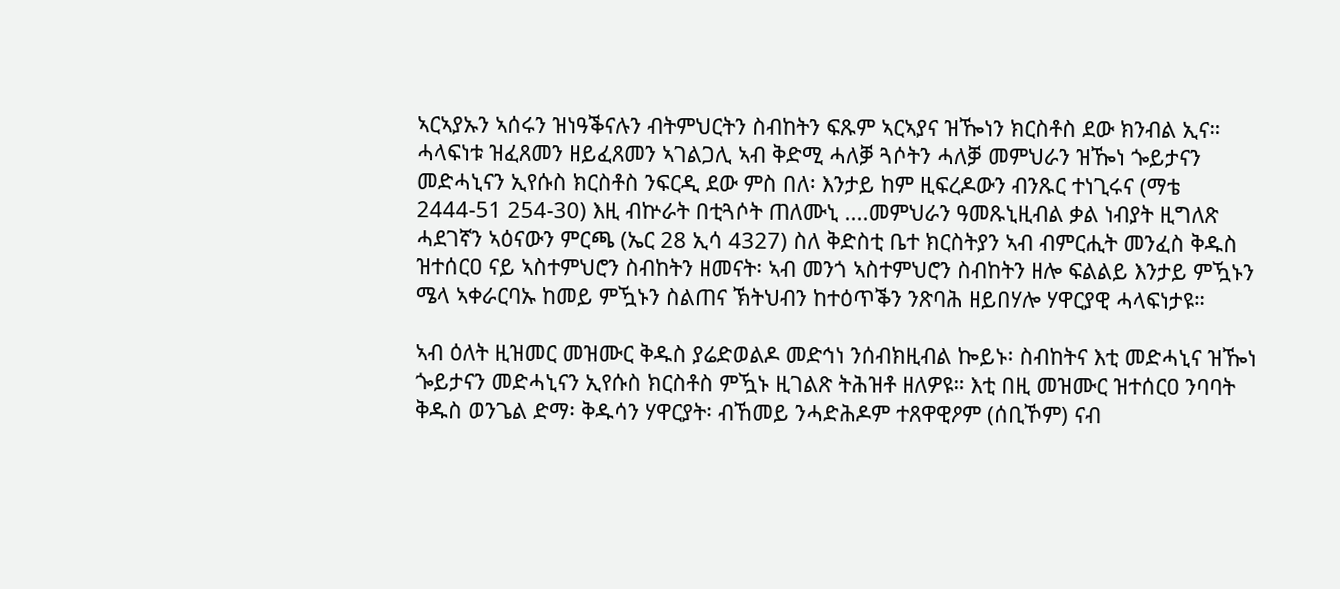ኣርኣያኡን ኣሰሩን ዝነዓቕናሉን ብትምህርትን ስብከትን ፍጹም ኣርኣያና ዝዀነን ክርስቶስ ደው ክንብል ኢና። ሓላፍነቱ ዝፈጸመን ዘይፈጸመን ኣገልጋሊ ኣብ ቅድሚ ሓለቓ ጓሶትን ሓለቓ መምህራን ዝዀነ ጐይታናን መድሓኒናን ኢየሱስ ክርስቶስ ንፍርዲ ደው ምስ በለ፡ እንታይ ከም ዚፍረዶውን ብንጹር ተነጊሩና (ማቴ 2444-51 254-30) እዚ ብኵራት በቲጓሶት ጠለሙኒ ....መምህራን ዓመጹኒዚብል ቃል ነብያት ዚግለጽ ሓደገኛን ኣዕናውን ምርጫ (ኤር 28 ኢሳ 4327) ስለ ቅድስቲ ቤተ ክርስትያን ኣብ ብምርሒት መንፈስ ቅዱስ ዝተሰርዐ ናይ ኣስተምህሮን ስብከትን ዘመናት፡ ኣብ መንጎ ኣስተምህሮን ስብከትን ዘሎ ፍልልይ እንታይ ምዃኑን ሜላ ኣቀራርባኡ ከመይ ምዃኑን ስልጠና ኽትህብን ከተዕጥቕን ንጽባሕ ዘይበሃሎ ሃዋርያዊ ሓላፍነታዩ።

ኣብ ዕለት ዚዝመር መዝሙር ቅዱስ ያሬድወልዶ መድኅነ ንሰብክዚብል ኰይኑ፡ ስብከትና እቲ መድሓኒና ዝዀነ ጐይታናን መድሓኒናን ኢየሱስ ክርስቶስ ምዃኑ ዚገልጽ ትሕዝቶ ዘለዎዩ። እቲ በዚ መዝሙር ዝተሰርዐ ንባባት ቅዱስ ወንጌል ድማ፡ ቅዱሳን ሃዋርያት፡ ብኸመይ ንሓድሕዶም ተጸዋዊዖም (ሰቢኾም) ናብ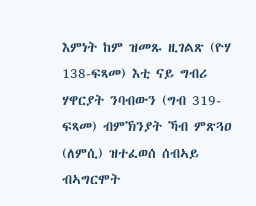እምነት ከም ዝመጹ ዚገልጽ (ዮሃ 138-ፍጻመ) እቲ ናይ ግብሪ ሃዋርያት ንባብውን (ግብ 319-ፍጻመ) ብምኽንያት ኻብ ምጽጓዐ (ለምሲ) ዝተፈወሰ ሰብኣይ ብኣግርሞት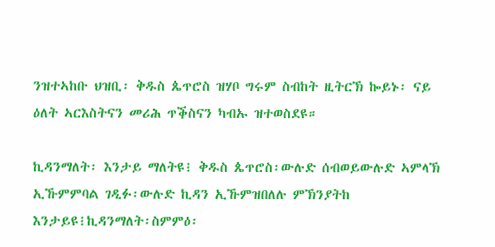ንዝተኣከቡ ህዝቢ፡ ቅዱስ ጴጥሮስ ዝሃቦ ግሩም ስብከት ዚትርኽ ኰይኑ፡ ናይ ዕለት ኣርእስትናን መሪሕ ጥቕስናን ካብኡ ዝተወስደዩ።

ኪዳንማለት፡ እንታይ ማለትዩ፧ ቅዱስ ጴጥሮስ፡ውሉድ ሰብወይውሉድ ኣምላኽ ኢኹምምባል ገዲፉ፡ውሉድ ኪዳን ኢኹምዝበለሉ ምኽንያትከ እንታይዩ፧ኪዳንማለት፡ስምምዕ፡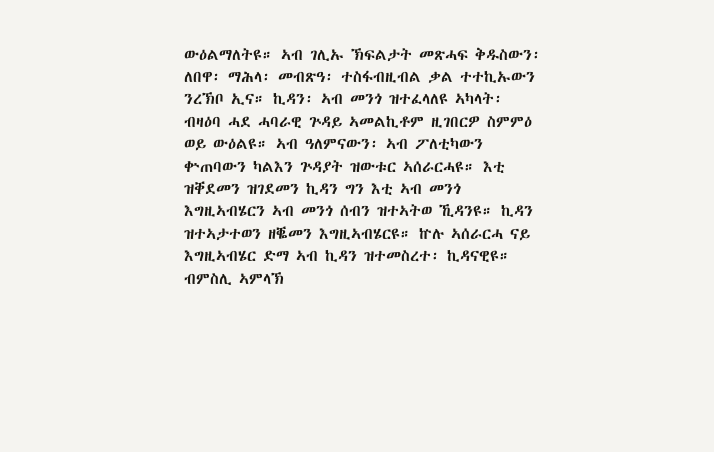ውዕልማለትዩ። ኣብ ገሊኡ ኽፍልታት መጽሓፍ ቅዱስውን፡ለበዋ፡ ማሕላ፡ መብጽዓ፡ ተስፋብዚብል ቃል ተተኪኡውን ንረኽቦ ኢና። ኪዳን፡ ኣብ መንጎ ዝተፈላለዩ ኣካላት፡ ብዛዕባ ሓደ ሓባራዊ ጕዳይ ኣመልኪቶም ዚገበርዎ ስምምዕ ወይ ውዕልዩ። ኣብ ዓለምናውን፡ ኣብ ፖለቲካውን ቍጠባውን ካልእን ጕዳያት ዝውቱር ኣሰራርሓዩ። እቲ ዝቐደመን ዝገደመን ኪዳን ግን እቲ ኣብ መንጎ እግዚኣብሄርን ኣብ መንጎ ሰብን ዝተኣትወ ኺዳንዩ። ኪዳን ዝተኣታተወን ዘቘመን እግዚኣብሄርዩ። ኵሉ ኣሰራርሓ ናይ እግዚኣብሄር ድማ ኣብ ኪዳን ዝተመስረተ፡ ኪዳናዊዩ። ብምስሊ ኣምላኽ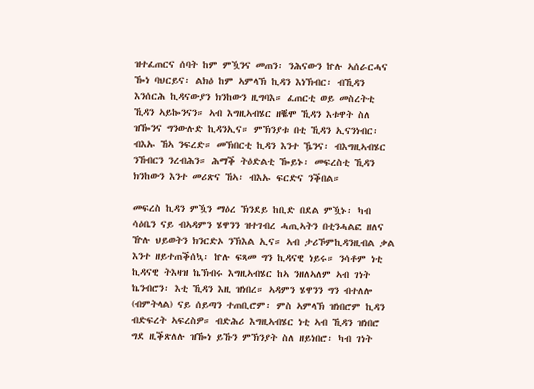ዝተፈጠርና ሰባት ከም ምዃንና መጠን፡ ንሕናውን ኵሉ ኣሰራርሓና ዀነ ባህርይና፡ ልክዕ ከም ኣምላኽ ኪዳን እነኽብር፡ ብኺዳን እንሰርሕ ኪዳናውያን ክንከውን ዚግባእ። ፈጠርቲ ወይ መስረትቲ ኺዳን ኣይኰንናን። ኣብ እግዚኣብሄር ዘቘሞ ኺዳን እቱዋት ስለ ዝዀንና ግንውሉድ ኪዳንኢና። ምኽንያቱ በቲ ኺዳን ኢናንነብር፡ ብእኡ ኸኣ ንፍረድ። መኽበርቲ ኪዳን እንተ ዄንና፡ ብእግዚኣብሄር ንኸብርን ንረብሕን። ሕማቕ ትዕድልቲ ዀይኑ፡ መፍረስቲ ኺዳን ክንከውን እንተ መሪጽና ኸኣ፡ ብእኡ ፍርድና ንቕበል።

መፍረስ ኪዳን ምዃን ማዕረ ኽንደይ ከቢድ በደል ምዃኑ፡ ካብ ሳዕቤን ናይ ብኣዳምን ሄዋንን ዝተገብረ ሓጢኣትን በቲንሓልፎ ዘለና ዅሉ ህይወትን ክንርድኦ ንኽእል ኢና። ኣብ ታሪኾምኪዳንዚብል ቃል እንተ ዘይተጠቕሰኳ፡ ኵሉ ፍጻመ ግን ኪዳናዊ ነይሩ። ንሳቶም ነቲ ኪዳናዊ ትእዛዝ ኬኽብሩ እግዚኣብሄር ከኣ ንዘለኣለም ኣብ ገነት ኬንብሮን፡ እቲ ኺዳን እዚ ዝነበረ። ኣዳምን ሄዋንን ግን ብተለሎ (ብምትላል) ናይ ሰይጣን ተጠቢሮም፡ ምስ ኣምላኽ ዝነበሮም ኪዳን ብድፍረት ኣፍረስዎ። ብድሕሪ እግዚኣብሄር ነቲ ኣብ ኺዳን ዝነበሮ ግደ ዚቕጽለሉ ዝዀነ ይኹን ምኽንያት ስለ ዘይነበሮ፡ ካብ ገነት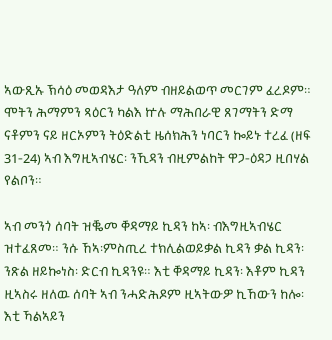ኣውጺኡ ኽሳዕ መወዳእታ ዓለም ብዘይልወጥ መርገም ፈረዶም። ሞትን ሕማምን ጻዕርን ካልእ ኵሉ ማሕበራዊ ጸገማትን ድማ ናቶምን ናይ ዘርኦምን ትዕድልቲ ዜሰክሕን ነባርን ኰይኑ ተረፈ (ዘፍ 31-24) ኣብ እግዚኣብሄር፡ ንኺዳን ብዚምልከት ዋጋ-ዕዳጋ ዚበሃል የልቦን።

ኣብ መንጎ ሰባት ዝቘመ ቐዳማይ ኪዳን ከኣ፡ ብእግዚኣብሄር ዝተፈጸመ። ንሱ ኸኣ፡ምስጢረ ተክሊልወይቃል ኪዳን ቃል ኪዳን፡ ንጽል ዘይኰነስ፡ ድርብ ኪዳንዩ። እቲ ቐዳማይ ኪዳን፡ እቶም ኪዳን ዚኣስሩ ዘለዉ ሰባት ኣብ ንሓድሕዶም ዚኣትውዎ ኪኸውን ከሎ፡ እቲ ኻልኣይን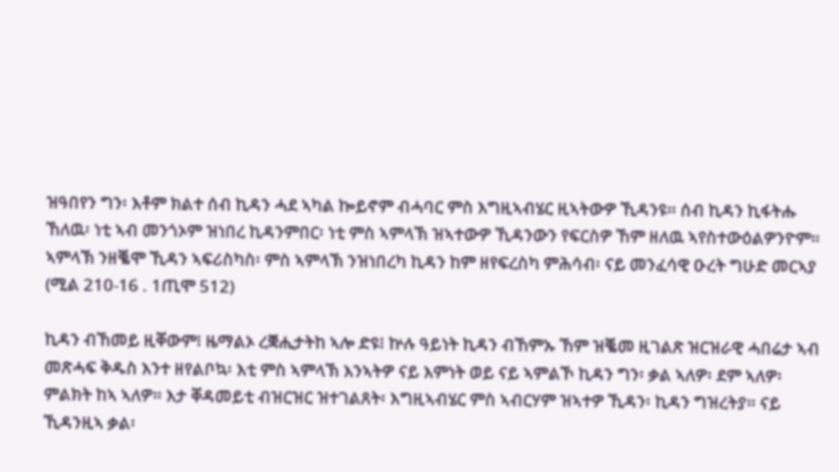ዝዓበየን ግን፡ እቶም ክልተ ሰብ ኪዳን ሓደ ኣካል ኰይኖም ብሓባር ምስ እግዚኣብሄር ዚኣትውዎ ኺዳንዩ። ሰብ ኪዳን ኪፋትሑ ኸለዉ፡ ነቲ ኣብ መንጎኦም ዝነበረ ኪዳንምበር፡ ነቲ ምስ ኣምላኽ ዝኣተውዎ ኺዳንውን የፍርስዎ ኸም ዘለዉ ኣየስተውዕልዎንዮም። ኣምላኽ ንዘቘሞ ኺዳን ኣፍሪስካስ፡ ምስ ኣምላኽ ንዝነበረካ ኪዳን ከም ዘየፍረስካ ምሕሳብ፡ ናይ መንፈሳዊ ዑረት ግሁድ መርኣያ (ሚል 210-16 . 1ጢሞ 512)

ኪዳን ብኸመይ ዚቐውም፧ ዜማልኦ ረቛሒታትከ ኣሎ ድዩ፧ ኵሉ ዓይነት ኪዳን ብኸምኡ ኸም ዝቘመ ዚገልጽ ዝርዝራዊ ሓበሬታ ኣብ መጽሓፍ ቅዱስ እንተ ዘየልቦኳ፡ እቲ ምስ ኣምላኽ እንኣትዎ ናይ እምነት ወይ ናይ ኣምልኾ ኪዳን ግን፡ ቃል ኣለዎ፡ ደም ኣለዎ፡ ምልክት ከኣ ኣለዎ። እታ ቐዳመይቲ ብዝርዝር ዝተገልጸት፡ እግዚኣብሄር ምስ ኣብርሃም ዝኣተዎ ኺዳን፡ ኪዳን ግዝረትያ። ናይ ኺዳንዚኣ ቃል፡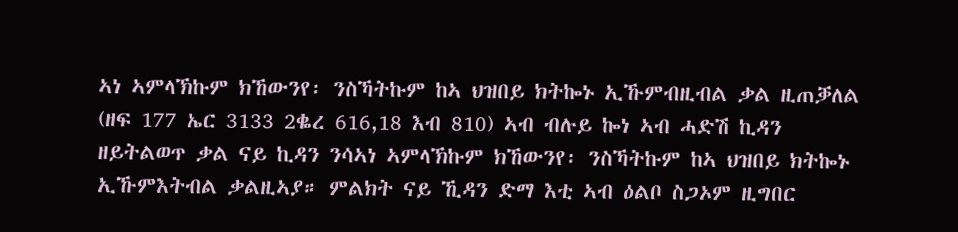ኣነ ኣምላኽኩም ክኸውንየ፡ ንስኻትኩም ከኣ ህዝበይ ክትኰኑ ኢኹምብዚብል ቃል ዚጠቓለል (ዘፍ 177 ኤር 3133 2ቈረ 616,18 እብ 810) ኣብ ብሉይ ኰነ ኣብ ሓድሽ ኪዳን ዘይትልወጥ ቃል ናይ ኪዳን ንሳኣነ ኣምላኽኩም ክኸውንየ፡ ንስኻትኩም ከኣ ህዝበይ ክትኰኑ ኢኹምእትብል ቃልዚኣያ። ምልክት ናይ ኺዳን ድማ እቲ ኣብ ዕልቦ ስጋኦም ዚግበር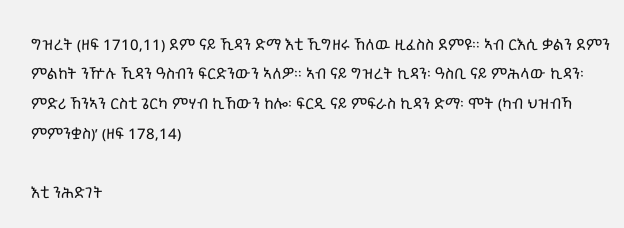ግዝረት (ዘፍ 1710,11) ደም ናይ ኺዳን ድማ እቲ ኺግዘሩ ኸለዉ ዚፈስስ ደምዩ። ኣብ ርእሲ ቃልን ደምን ምልከት ንዅሉ ኺዳን ዓስብን ፍርድንውን ኣለዎ። ኣብ ናይ ግዝረት ኪዳን፡ ዓስቢ ናይ ምሕላው ኪዳን፡ ምድሪ ኸንኣን ርስቲ ጌርካ ምሃብ ኪኸውን ከሎ፡ ፍርዲ ናይ ምፍራስ ኪዳን ድማ፡ ሞት (ካብ ህዝብኻ ምምንቋስ)’ (ዘፍ 178,14)

እቲ ንሕድገት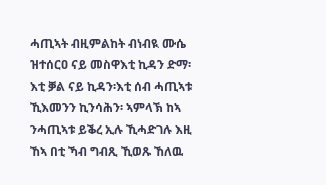ሓጢኣት ብዚምልከት ብነብዪ ሙሴ ዝተሰርዐ ናይ መስዋእቲ ኪዳን ድማ፡ እቲ ቓል ናይ ኪዳን፡እቲ ሰብ ሓጢኣቱ ኺእመንን ኪንሳሕን፡ ኣምላኽ ከኣ ንሓጢኣቱ ይቕረ ኢሉ ኺሓድገሉ እዚ ኸኣ በቲ ኻብ ግብጺ ኺወጹ ኸለዉ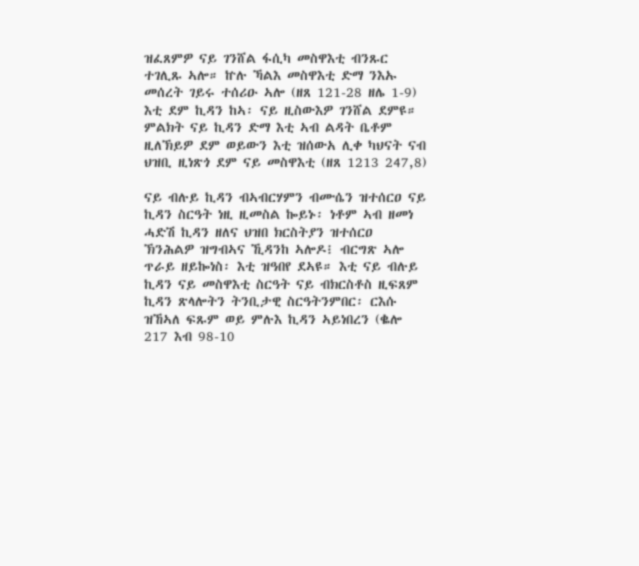ዝፈጸምዎ ናይ ገንሸል ፋሲካ መስዋእቲ ብንጹር ተገሊጹ ኣሎ። ኵሉ ኻልእ መስዋእቲ ድማ ንእኡ መሰረት ገይሩ ተሰሪዑ ኣሎ (ዘጸ 121-28 ዘሌ 1-9) እቲ ደም ኪዳን ከኣ፡ ናይ ዚስውእዎ ገንሸል ደምዩ። ምልክት ናይ ኪዳን ድማ እቲ ኣብ ልዳት ቤቶም ዚለኽይዎ ደም ወይውን እቲ ዝሰውአ ሊቀ ካህናት ናብ ህዝቢ ዚነጽጎ ደም ናይ መስዋእቲ (ዘጸ 1213 247,8)

ናይ ብሉይ ኪዳን ብኣብርሃምን ብሙሴን ዝተሰርዐ ናይ ኪዳን ስርዓት ነዚ ዚመስል ኰይኑ፡ ነቶም ኣብ ዘመነ ሓድሽ ኪዳን ዘለና ህዝበ ክርስትያን ዝተሰርዐ ኽንሕልዎ ዝግብኣና ኺዳንከ ኣሎዶ፧ ብርግጽ ኣሎ ጥራይ ዘይኰነስ፡ እቲ ዝዓበየ ደኣዩ። እቲ ናይ ብሉይ ኪዳን ናይ መስዋእቲ ስርዓት ናይ ብክርስቶስ ዚፍጸም ኪዳን ጽላሎትን ትንቢታዊ ስርዓትንምበር፡ ርእሱ ዝኸኣለ ፍጹም ወይ ምሉእ ኪዳን ኣይነበረን (ቈሎ 217 እብ 98-10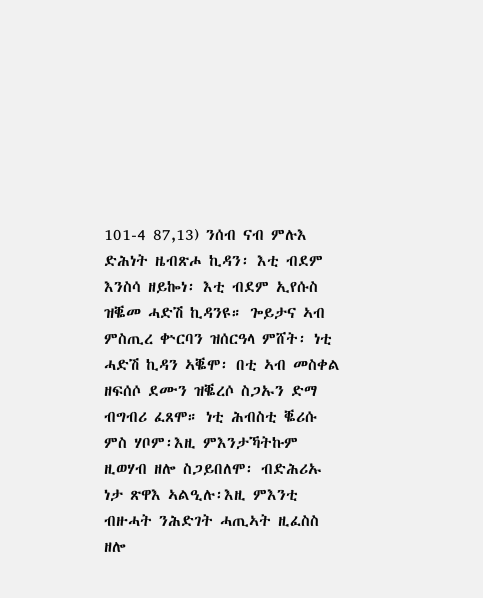101-4 87,13) ንሰብ ናብ ምሉእ ድሕነት ዜብጽሖ ኪዳን፡ እቲ ብደም እንስሳ ዘይኰነ፡ እቲ ብደም ኢየሱስ ዝቘመ ሓድሽ ኪዳንዩ። ጐይታና ኣብ ምስጢረ ቍርባን ዝሰርዓላ ምሸት፡ ነቲ ሓድሽ ኪዳን ኣቘሞ፡ በቲ ኣብ መስቀል ዘፍሰሶ ደሙን ዝቘረሶ ስጋኡን ድማ ብግብሪ ፈጸሞ። ነቲ ሕብስቲ ቘሪሱ ምስ ሃቦም፡እዚ ምእንታኻትኩም ዚወሃብ ዘሎ ስጋይበለሞ፡ ብድሕሪኡ ነታ ጽዋእ ኣልዒሉ፡እዚ ምእንቲ ብዙሓት ንሕድገት ሓጢኣት ዚፈስስ ዘሎ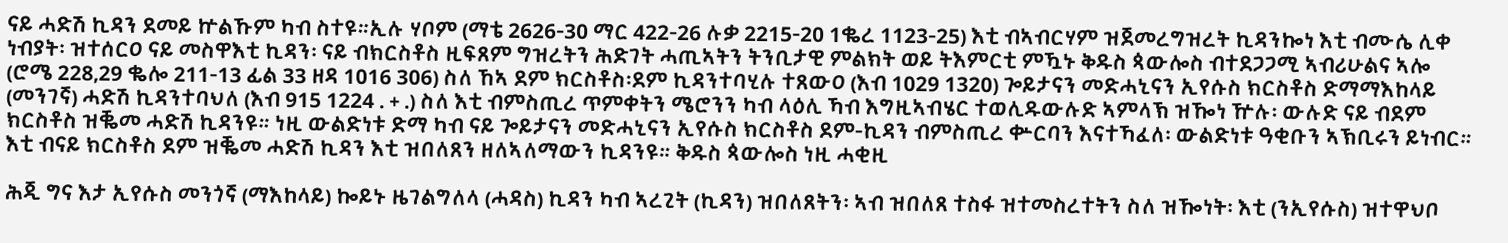ናይ ሓድሽ ኪዳን ደመይ ኵልኹም ካብ ስተዩ።ኢሉ ሃቦም (ማቴ 2626-30 ማር 422-26 ሉቃ 2215-20 1ቈረ 1123-25) እቲ ብኣብርሃም ዝጀመረግዝረት ኪዳንኰነ እቲ ብሙሴ ሊቀ ነብያት፡ ዝተሰርዐ ናይ መስዋእቲ ኪዳን፡ ናይ ብክርስቶስ ዚፍጸም ግዝረትን ሕድገት ሓጢኣትን ትንቢታዊ ምልክት ወይ ትእምርቲ ምዃኑ ቅዱስ ጳውሎስ ብተደጋጋሚ ኣብሪሁልና ኣሎ (ሮሜ 228,29 ቈሎ 211-13 ፊል 33 ዘዳ 1016 306) ስለ ኸኣ ደም ክርስቶስ፡ደም ኪዳንተባሂሉ ተጸውዐ (እብ 1029 1320) ጐይታናን መድሓኒናን ኢየሱስ ክርስቶስ ድማማእከላይ (መንገኛ) ሓድሽ ኪዳንተባህለ (እብ 915 1224 . + .) ስለ እቲ ብምስጢረ ጥምቀትን ሜሮንን ካብ ላዕሊ ኻብ እግዚኣብሄር ተወሊዱውሉድ ኣምላኽ ዝዀነ ዅሉ፡ ውሉድ ናይ ብደም ክርስቶስ ዝቘመ ሓድሽ ኪዳንዩ። ነዚ ውልድነቱ ድማ ካብ ናይ ጐይታናን መድሓኒናን ኢየሱስ ክርስቶስ ደም-ኪዳን ብምስጢረ ቍርባን እናተኻፈለ፡ ውልድነቱ ዓቂቡን ኣኽቢሩን ይነብር። እቲ ብናይ ክርስቶስ ደም ዝቘመ ሓድሽ ኪዳን እቲ ዝበለጸን ዘለኣለማውን ኪዳንዩ። ቅዱስ ጳውሎስ ነዚ ሓቂዚ

ሕጂ ግና እታ ኢየሱስ መንጎኛ (ማእከላይ) ኰይኑ ዜገልግለላ (ሓዳስ) ኪዳን ካብ ኣረጊት (ኪዳን) ዝበለጸትን፡ ኣብ ዝበለጸ ተስፋ ዝተመስረተትን ስለ ዝዀነት፡ እቲ (ንኢየሱስ) ዝተዋህቦ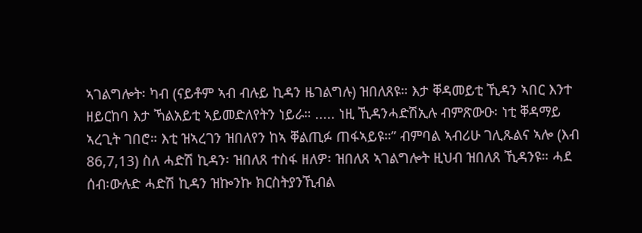ኣገልግሎት፡ ካብ (ናይቶም ኣብ ብሉይ ኪዳን ዜገልግሉ) ዝበለጸዩ። እታ ቐዳመይቲ ኺዳን ኣበር እንተ ዘይርከባ እታ ኻልአይቲ ኣይመድለየትን ነይራ። ..... ነዚ ኺዳንሓድሽኢሉ ብምጽውዑ፡ ነቲ ቐዳማይ ኣረጊት ገበሮ። እቲ ዝኣረገን ዝበለየን ከኣ ቐልጢፉ ጠፋኣይዩ።” ብምባል ኣብሪሁ ገሊጹልና ኣሎ (እብ 86,7,13) ስለ ሓድሽ ኪዳን፡ ዝበለጸ ተስፋ ዘለዎ፡ ዝበለጸ ኣገልግሎት ዚህብ ዝበለጸ ኺዳንዩ። ሓደ ሰብ፡ውሉድ ሓድሽ ኪዳን ዝኰንኩ ክርስትያንኺብል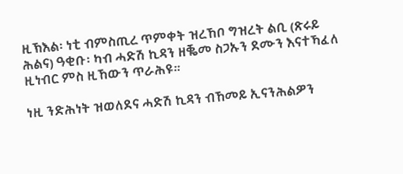ዚኽእል፡ ነቲ ብምስጢረ ጥምቀት ዝረኸቦ ግዝረት ልቢ (ጽሩይ ሕልና) ዓቂቡ፡ ካብ ሓድሽ ኪዳን ዘቘመ ስጋኡን ደሙን እናተኻፈለ ዚነብር ምስ ዚኸውን ጥራሕዩ።

ነዚ ንድሕነት ዝወለደና ሓድሽ ኪዳን ብኸመይ ኢናንሕልዎን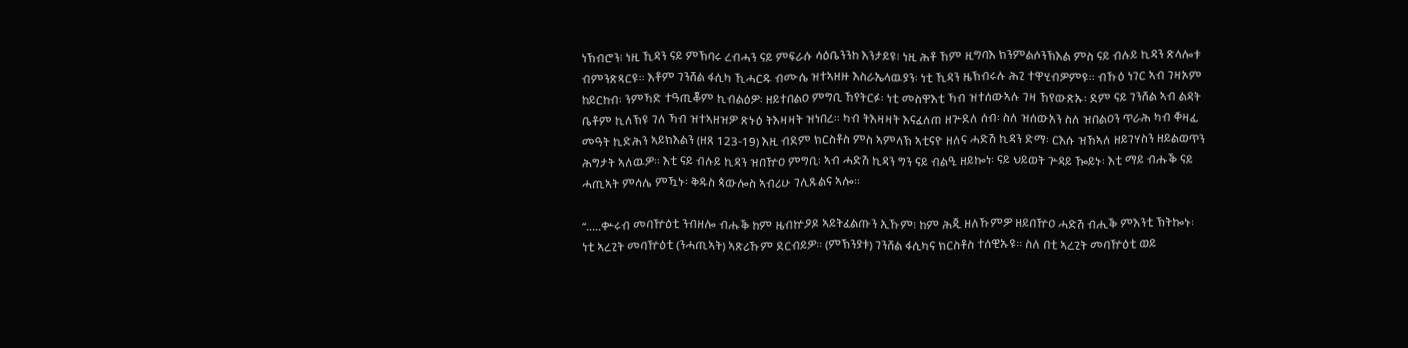ነኽብሮን፧ ነዚ ኺዳን ናይ ምኽባሩ ረብሓን ናይ ምፍራሱ ሳዕቤንንከ እንታይዩ፧ ነዚ ሕቶ ኸም ዚግባእ ክንምልሶንኽእል ምስ ናይ ብሉይ ኪዳን ጽላሎቱ ብምንጽጻርዩ። እቶም ገንሸል ፋሲካ ኺሓርዱ ብሙሴ ዝተኣዘዙ እስራኤላዉያን፡ ነቲ ኺዳን ዜኽብሩሉ ሕጊ ተዋሂብዎምዩ። ብኹዕ ነገር ኣብ ገዛኦም ከይርከብ፡ ንምኻድ ተዓጢቖም ኪብልዕዎ፡ ዘይተበልዐ ምግቢ ኸየትርፉ፡ ነቲ መስዋእቲ ኻብ ዝተሰውኣሉ ገዛ ኸየውጽኡ፡ ደም ናይ ገንሸል ኣብ ልዳት ቤቶም ኪለኽዩ ገለ ኻብ ዝተኣዘዝዎ ጽኑዕ ትእዛዛት ዝነበረ። ካብ ትእዛዛት እናፈለጠ ዘጕደለ ሰብ፡ ስለ ዝሰውአን ስለ ዝበልዐን ጥራሕ ካብ ቐዛፊ መዓት ኪድሕን ኣይክእልን (ዘጸ 123-19) እዚ ብደም ክርስቶስ ምስ ኣምላኽ ኣቲናዮ ዘለና ሓድሽ ኪዳን ድማ፡ ርእሱ ዝኸኣለ ዘይገሃስን ዘይልወጥን ሕግታት ኣለዉዎ። እቲ ናይ ብሉይ ኪዳን ዝበዅዐ ምግቢ፡ ኣብ ሓድሽ ኪዳን ግን ናይ ብልዒ ዘይኰነ፡ ናይ ህይወት ጕዳይ ዀይኑ፡ እቲ ማይ ብሑቕ ናይ ሓጢኣት ምሳሌ ምዃኑ፡ ቅዱስ ጳውሎስ ኣብሪሁ ገሊጹልና ኣሎ።

“.....ቍሩብ መባዅዕቲ ንብዘሎ ብሑቕ ከም ዜብኵዖዶ ኣይትፈልጡን ኢኹም፧ ከም ሕጂ ዘለኹምዎ ዘይበዅዐ ሓድሽ ብሒቕ ምእንቲ ኽትኰኑ፡ ነቲ ኣረጊት መባዅዕቲ (ንሓጢኣት) ኣጽሪኹም ደርብይዎ። (ምኽንያቱ) ገንሸል ፋሲካና ክርስቶስ ተሰዊኡዩ። ስለ በቲ ኣረጊት መባዅዕቲ ወይ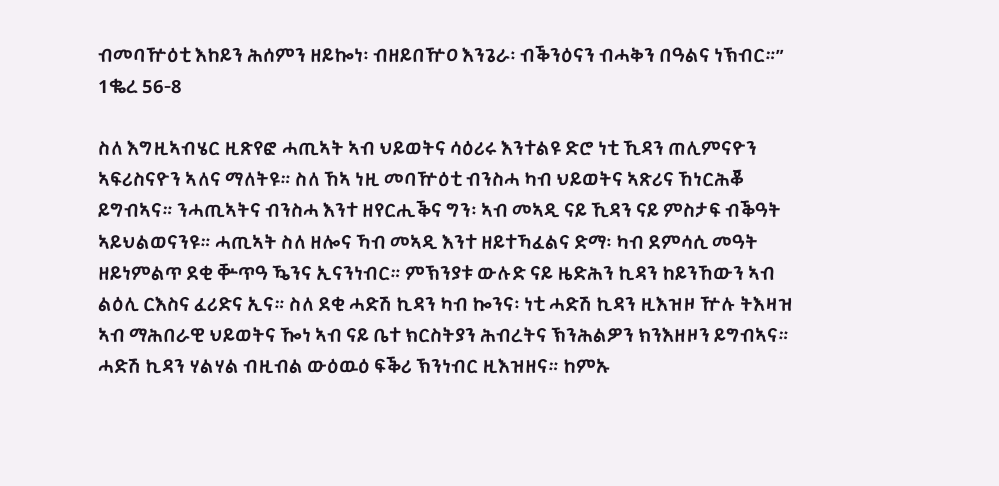ብመባዅዕቲ እከይን ሕሰምን ዘይኰነ፡ ብዘይበዅዐ እንጌራ፡ ብቕንዕናን ብሓቅን በዓልና ነኽብር።” 1ቈረ 56-8

ስለ እግዚኣብሄር ዚጽየፎ ሓጢኣት ኣብ ህይወትና ሳዕሪሩ እንተልዩ ድሮ ነቲ ኺዳን ጠሊምናዮን ኣፍሪስናዮን ኣለና ማለትዩ። ስለ ኸኣ ነዚ መባዅዕቲ ብንስሓ ካብ ህይወትና ኣጽሪና ኸነርሕቖ ይግብኣና። ንሓጢኣትና ብንስሓ እንተ ዘየርሒቕና ግን፡ ኣብ መኣዲ ናይ ኺዳን ናይ ምስታፍ ብቕዓት ኣይህልወናንዩ። ሓጢኣት ስለ ዘሎና ኻብ መኣዲ እንተ ዘይተኻፈልና ድማ፡ ካብ ደምሳሲ መዓት ዘይነምልጥ ደቂ ቝጥዓ ዄንና ኢናንነብር። ምኽንያቱ ውሉድ ናይ ዜድሕን ኪዳን ከይንኸውን ኣብ ልዕሊ ርእስና ፈሪድና ኢና። ስለ ደቂ ሓድሽ ኪዳን ካብ ኰንና፡ ነቲ ሓድሽ ኪዳን ዚእዝዞ ዅሉ ትእዛዝ ኣብ ማሕበራዊ ህይወትና ዀነ ኣብ ናይ ቤተ ክርስትያን ሕብረትና ኽንሕልዎን ክንእዘዞን ይግብኣና። ሓድሽ ኪዳን ሃልሃል ብዚብል ውዕዉዕ ፍቕሪ ኽንነብር ዚእዝዘና። ከምኡ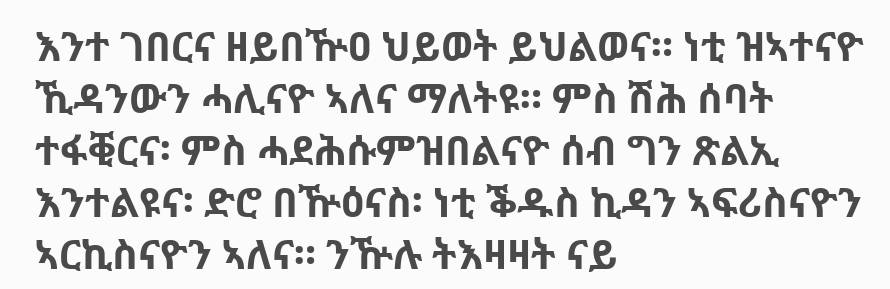እንተ ገበርና ዘይበዅዐ ህይወት ይህልወና። ነቲ ዝኣተናዮ ኺዳንውን ሓሊናዮ ኣለና ማለትዩ። ምስ ሽሕ ሰባት ተፋቒርና፡ ምስ ሓደሕሱምዝበልናዮ ሰብ ግን ጽልኢ እንተልዩና፡ ድሮ በዅዕናስ፡ ነቲ ቕዱስ ኪዳን ኣፍሪስናዮን ኣርኪስናዮን ኣለና። ንዅሉ ትእዛዛት ናይ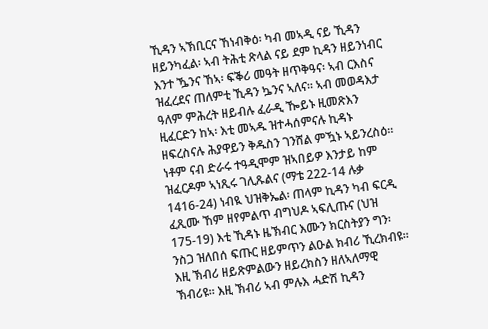ኺዳን ኣኽቢርና ኸነብቅዕ፡ ካብ መኣዲ ናይ ኺዳን ዘይንካፈል፡ ኣብ ትሕቲ ጽላል ናይ ደም ኪዳን ዘይንነብር እንተ ዄንና ኸኣ፡ ፍቕሪ መዓት ዘጥቅዓና፡ ኣብ ርእስና ዝፈረደና ጠለምቲ ኺዳን ኴንና ኣለና። ኣብ መወዳእታ ዓለም ምሕረት ዘይብሉ ፈራዲ ዀይኑ ዚመጽእን ዚፈርድን ከኣ፡ እቲ መኣዱ ዝተሓሰምናሉ ኪዳኑ ዘፍረስናሉ ሕያዋይን ቅዱስን ገንሸል ምዃኑ ኣይንረስዕ። ነቶም ናብ ድራሩ ተዓዲሞም ዝኣበይዎ እንታይ ከም ዝፈርዶም ኣነጺሩ ገሊጹልና (ማቴ 222-14 ሉቃ 1416-24) ነብዪ ህዝቅኤል፡ ጠላም ኪዳን ካብ ፍርዲ ፈጺሙ ኸም ዘየምልጥ ብግህዶ ኣፍሊጡና (ህዝ 175-19) እቲ ኺዳኑ ዜኽብር እሙን ክርስትያን ግን፡ ንስጋ ዝለበሰ ፍጡር ዘይምጥን ልዑል ክብሪ ኺረክብዩ። እዚ ኽብሪ ዘይጽምልውን ዘይረክስን ዘለኣለማዊ ኽብሪዩ። እዚ ኽብሪ ኣብ ምሉእ ሓድሽ ኪዳን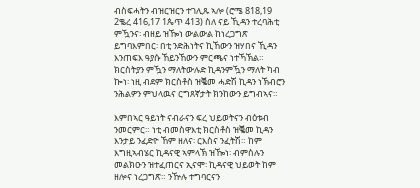ብስፍሓትን ብዝርዝርን ተገሊጹ ኣሎ (ሮሜ 818,19 2ቈረ 416,17 1ጴጥ 413) ስለ ናይ ኺዳን ተረባሕቲ ምዃንና፡ ብዘይ ዝዀነ ውልውል ከነረጋግጽ ይግባእምበር፡ በቲ ንድሕነትና ኪኸውን ዝሃበና ኺዳን እንጠፍእ ዓያሱ ኸይንኸውን ምርጫና ነተኻኽል። ክርስትያን ምዃን ማለትውሉድ ኪዳንምዃን ማለት ካብ ኰነ፡ ነዚ ብደም ክርስቶስ ዝቘመ ሓድሽ ኪዳን ነኽብሮን ንሕልዎን ምህላዉና ርግጸኛታት ክንከውን ይግብኣና።

እምበኣር ዓይነት ናብራናን ፍረ ህይወትናን ብዕቱብ ንመርምር። ነቲ ብመስዋእቲ ክርስቶስ ዝቘመ ኪዳን እንታይ ንፈድዮ ኸም ዘለና፡ ርእስና ንፈትሽ። ከም እግዚኣብሄር ኪዳናዊ ኣምላኽ ዝዀነ፡ ብምስሉን መልክዑን ዝተፈጠርና ኢናሞ፡ ኪዳናዊ ህይወት ከም ዘሎና ነረጋግጽ። ንዅሉ ተግባርናን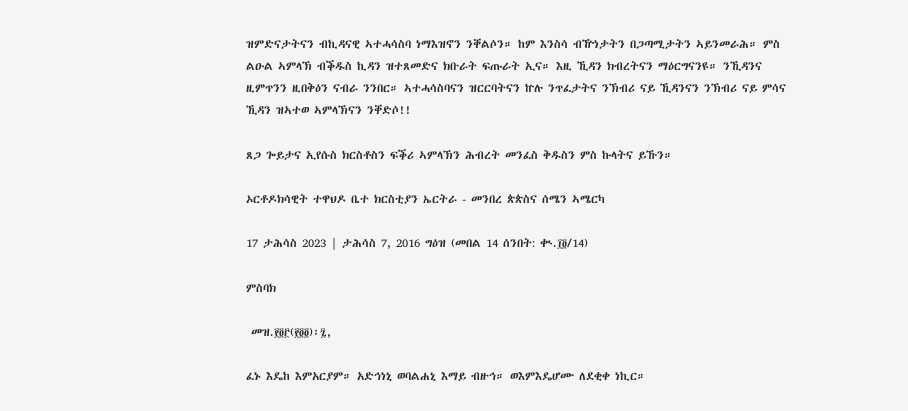ዝምድናታትናን ብኪዳናዊ ኣተሓሳስባ ነማእዝኖን ንቐልሶን። ከም እንስሳ ብዅነታትን በጋጣሚታትን ኣይንመራሕ። ምስ ልዑል ኣምላኽ ብቕዱስ ኪዳን ዝተጸመድና ክቡራት ፍጡራት ኢና። እዚ ኺዳን ክብረትናን ማዕርግናንዩ። ንኺዳንና ዚምጥንን ዚበቅዕን ናብራ ንንበር። ኣተሓሳስባናን ዝርርባትናን ኵሉ ንጥፈታትና ንኽብሪ ናይ ኺዳንናን ንኽብሪ ናይ ምሳና ኺዳን ዝኣተወ ኣምላኽናን ንቐድሶ!!

ጸጋ ጐይታና ኢየሱስ ክርስቶስን ፍቕሪ ኣምላኽን ሕብረት መንፈስ ቅዱስን ምስ ኩላትና ይኹን።

ኦርቶዶክሳዊት ተዋህዶ ቤተ ክርስቲያን ኤርትራ - መንበረ ጵጵስና ሰሜን ኣሜርካ

17 ታሕሳስ 2023 | ታሕሳስ 7, 2016 ግዕዝ (መበል 14 ሰንበት: ቊ.፲፬/14)

ምስባክ

 መዝ.፻፬፫(፻፬፬)፡፯,

ፈኑ እዴከ እምአርያም። አድኅነኒ ወባልሐኒ እማይ ብዙኅ። ወእምእዴሆሙ ለደቂቀ ነኪር።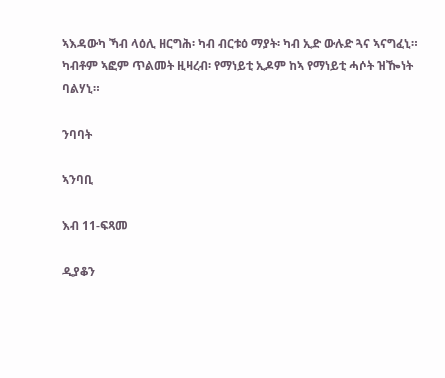ኣእዳውካ ኻብ ላዕሊ ዘርግሕ፡ ካብ ብርቱዕ ማያት፡ ካብ ኢድ ውሉድ ጓና ኣናግፈኒ። ካብቶም ኣፎም ጥልመት ዚዛረብ፡ የማነይቲ ኢዶም ከኣ የማነይቲ ሓሶት ዝዀነት ባልሃኒ።

ንባባት

ኣንባቢ

እብ 11-ፍጻመ

ዲያቆን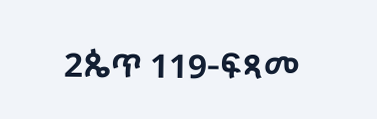2ጴጥ 119-ፍጻመ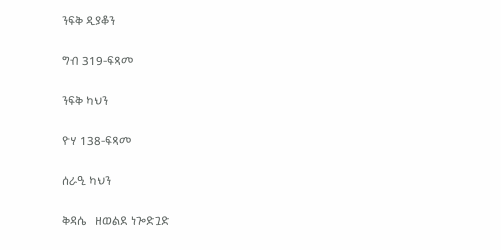ንፍቅ ዲያቆን

ግብ 319-ፍጻመ

ንፍቅ ካህን

ዮሃ 138-ፍጻመ

ሰራዒ ካህን

ቅዳሴ   ዘወልደ ነጐድጓድ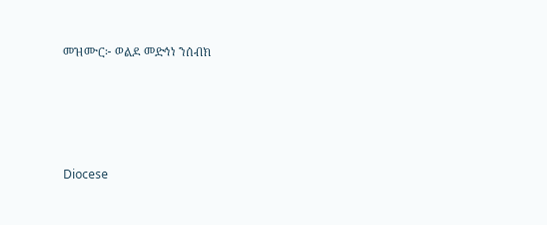መዝሙር፦ ወልዶ መድኅነ ንሰብክ





Diocese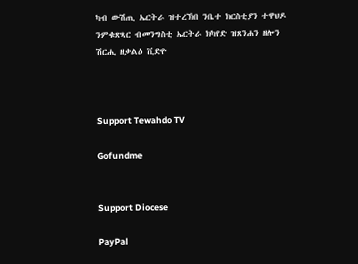ካብ ውሽጢ ኤርትራ ዝተረኽበ ንቤተ ክርስቲያን ተዋህዶ ንምቁጽጻር ብመንግስቲ ኤርትራ ክካየድ ዝጸንሐን ዘሎን ሽርሒ ዘቃልዕ ቪድዮ



Support Tewahdo TV

Gofundme


Support Diocese

PayPal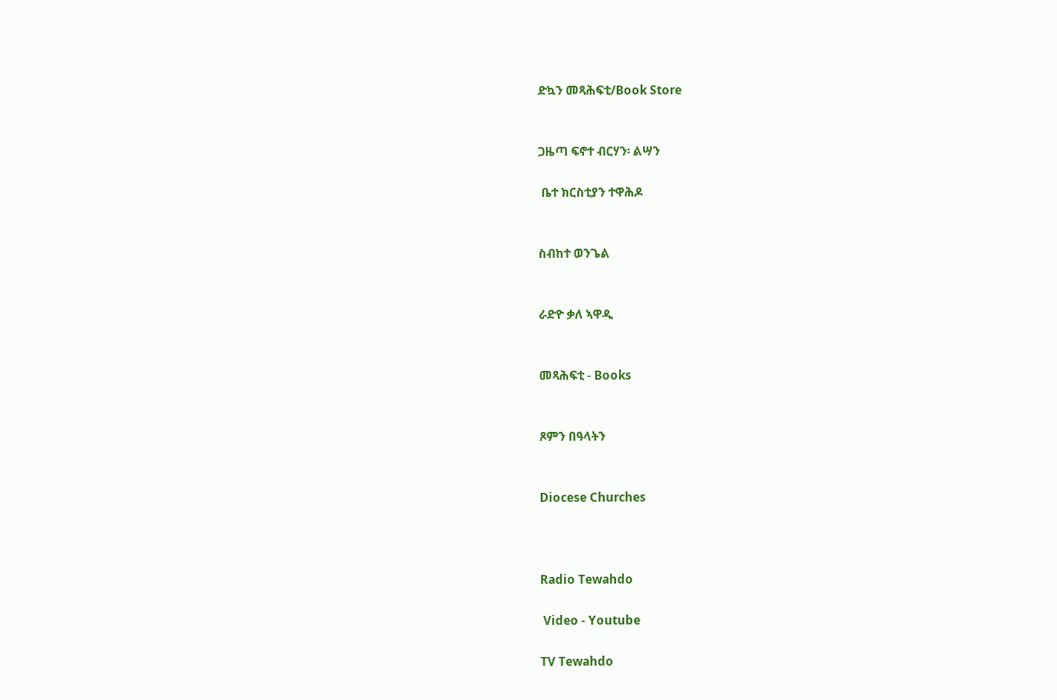ድኳን መጻሕፍቲ/Book Store


ጋዜጣ ፍኖተ ብርሃን፡ ልሣን

 ቤተ ክርስቲያን ተዋሕዶ


ስብከተ ወንጌል


ራድዮ ቃለ ኣዋዲ


መጻሕፍቲ - Books


ጾምን በዓላትን


Diocese Churches



Radio Tewahdo

 Video - Youtube

TV Tewahdo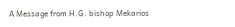A Message from H.G. bishop Mekarios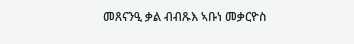መጸናንዒ ቃል ብብጹእ ኣቡነ መቃርዮስ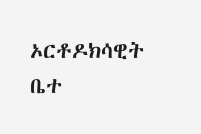ኦርቶዶክሳዊት ቤተ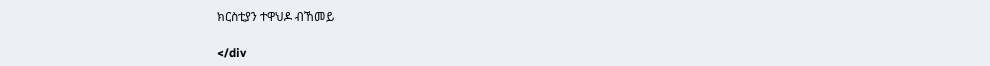ክርስቲያን ተዋህዶ ብኸመይ

</div